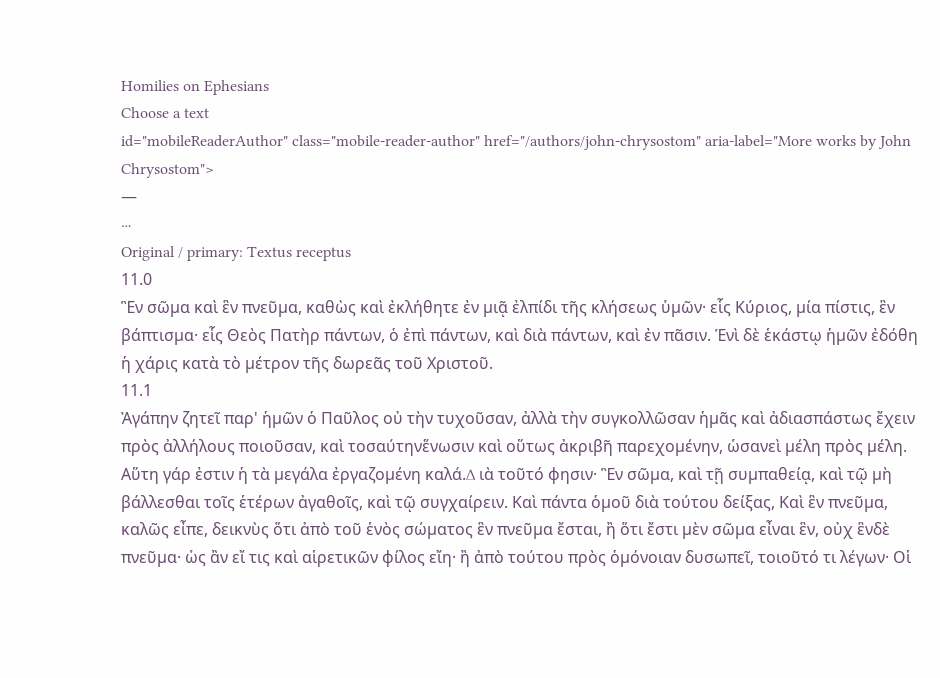Homilies on Ephesians
Choose a text
id="mobileReaderAuthor" class="mobile-reader-author" href="/authors/john-chrysostom" aria-label="More works by John Chrysostom">
—
⋯
Original / primary: Textus receptus
11.0
Ἓν σῶµα καὶ ἓν πνεῦµα, καθὼς καὶ ἐκλήθητε ἐν µιᾷ ἐλπίδι τῆς κλήσεως ὑµῶν· εἷς Κύριος, µία πίστις, ἓν βάπτισµα· εἷς Θεὸς Πατὴρ πάντων, ὁ ἐπὶ πάντων, καὶ διὰ πάντων, καὶ ἐν πᾶσιν. Ἑνὶ δὲ ἑκάστῳ ἡµῶν ἐδόθη ἡ χάρις κατὰ τὸ µέτρον τῆς δωρεᾶς τοῦ Χριστοῦ.
11.1
Ἀγάπην ζητεῖ παρ' ἡµῶν ὁ Παῦλος οὐ τὴν τυχοῦσαν, ἀλλὰ τὴν συγκολλῶσαν ἡµᾶς καὶ ἀδιασπάστως ἔχειν πρὸς ἀλλήλους ποιοῦσαν, καὶ τοσαύτηνἕνωσιν καὶ οὕτως ἀκριβῆ παρεχοµένην, ὡσανεὶ µέλη πρὸς µέλη. Αὕτη γάρ ἐστιν ἡ τὰ µεγάλα ἐργαζοµένη καλά.∆ ιὰ τοῦτό φησιν· Ἓν σῶµα, καὶ τῇ συµπαθείᾳ, καὶ τῷ µὴ βάλλεσθαι τοῖς ἑτέρων ἀγαθοῖς, καὶ τῷ συγχαίρειν. Καὶ πάντα ὁµοῦ διὰ τούτου δείξας, Καὶ ἓν πνεῦµα, καλῶς εἶπε, δεικνὺς ὅτι ἀπὸ τοῦ ἑνὸς σώµατος ἓν πνεῦµα ἔσται, ἢ ὅτι ἔστι µὲν σῶµα εἶναι ἓν, οὐχ ἓνδὲ πνεῦµα· ὡς ἂν εἴ τις καὶ αἱρετικῶν φίλος εἴη· ἢ ἀπὸ τούτου πρὸς ὁµόνοιαν δυσωπεῖ, τοιοῦτό τι λέγων· Οἱ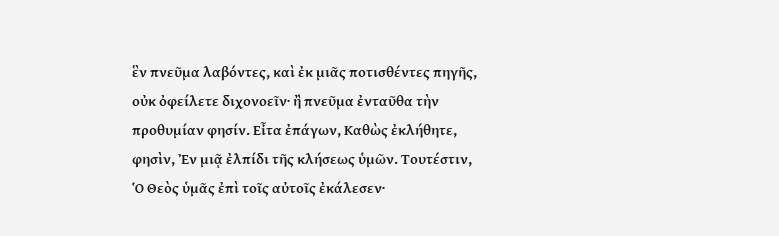ἓν πνεῦµα λαβόντες, καὶ ἐκ µιᾶς ποτισθέντες πηγῆς, οὐκ ὀφείλετε διχονοεῖν· ἢ πνεῦµα ἐνταῦθα τὴν προθυµίαν φησίν. Εἶτα ἐπάγων, Καθὼς ἐκλήθητε, φησὶν, Ἐν µιᾷ ἐλπίδι τῆς κλήσεως ὑµῶν. Τουτέστιν, Ὁ Θεὸς ὑµᾶς ἐπὶ τοῖς αὐτοῖς ἐκάλεσεν·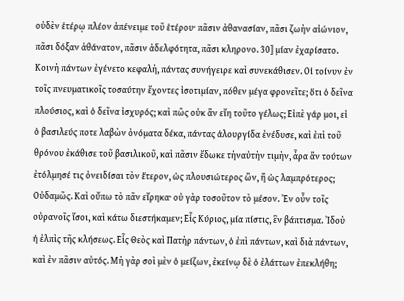οὐδὲν ἑτέρῳ πλέον ἀπένειµε τοῦ ἑτέρου· πᾶσιν ἀθανασίαν, πᾶσι ζωὴν αἰώνιον, πᾶσι δόξαν ἀθάνατον, πᾶσιν ἀδελφότητα, πᾶσι κληρονο. 30] µίαν ἐχαρίσατο. Κοινὴ πάντων ἐγένετο κεφαλὴ, πάντας συνήγειρε καὶ συνεκάθισεν. Οἱ τοίνυν ἐν τοῖς πνευµατικοῖς τοσαύτην ἔχοντες ἰσοτιµίαν, πόθεν µέγα φρονεῖτε; ὅτι ὁ δεῖνα πλούσιος, καὶ ὁ δεῖνα ἰσχυρός; καὶ πῶς οὐκ ἂν εἴη τοῦτο γέλως; Εἰπὲ γάρ µοι, εἰ ὁ βασιλεύς ποτε λαβὼν ὀνόµατα δέκα, πάντας ἁλουργίδα ἐνέδυσε, καὶ ἐπὶ τοῦ θρόνου ἐκάθισε τοῦ βασιλικοῦ, καὶ πᾶσιν ἔδωκε τὴναὐτὴν τιµὴν, ἆρα ἂν τούτων ἐτόλµησέ τις ὀνειδίσαι τὸν ἕτερον, ὡς πλουσιώτερος ὢν, ἢ ὡς λαµπρότερος; Οὐδαµῶς. Καὶ οὔπω τὸ πᾶν εἴρηκα· οὐ γὰρ τοσοῦτον τὸ µέσον. Ἐν οὖν τοῖς οὐρανοῖς ἴσοι, καὶ κάτω διεστήκαµεν; Εἷς Κύριος, µία πίστις, ἓν βάπτισµα. Ἰδοὺ ἡ ἐλπὶς τῆς κλήσεως. Εἷς Θεὸς καὶ Πατὴρ πάντων, ὁ ἐπὶ πάντων, καὶ διὰ πάντων, καὶ ἐν πᾶσιν αὐτός. Μὴ γὰρ σοὶ µὲν ὁ µείζων, ἐκείνῳ δὲ ὁ ἐλάττων ἐπεκλήθη;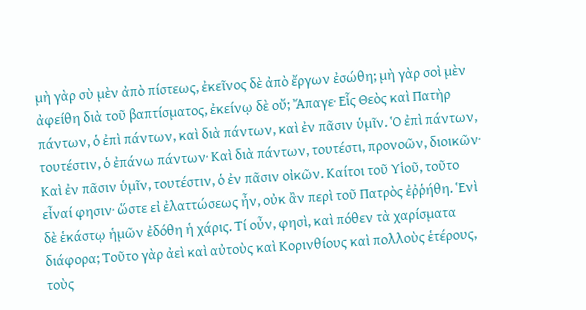µὴ γὰρ σὺ µὲν ἀπὸ πίστεως, ἐκεῖνος δὲ ἀπὸ ἔργων ἐσώθη; µὴ γὰρ σοὶ µὲν ἀφείθη διὰ τοῦ βαπτίσµατος, ἐκείνῳ δὲ οὔ; Ἄπαγε· Εἷς Θεὸς καὶ Πατὴρ πάντων, ὁ ἐπὶ πάντων, καὶ διὰ πάντων, καὶ ἐν πᾶσιν ὑµῖν. Ὁ ἐπὶ πάντων, τουτέστιν, ὁ ἐπάνω πάντων· Καὶ διὰ πάντων, τουτέστι, προνοῶν, διοικῶν· Καὶ ἐν πᾶσιν ὑµῖν, τουτέστιν, ὁ ἐν πᾶσιν οἰκῶν. Καίτοι τοῦ Υἱοῦ, τοῦτο εἶναί φησιν· ὥστε εἰ ἐλαττώσεως ἦν, οὐκ ἂν περὶ τοῦ Πατρὸς ἐῤῥήθη. Ἑνὶ δὲ ἑκάστῳ ἡµῶν ἐδόθη ἡ χάρις. Τί οὖν, φησὶ, καὶ πόθεν τὰ χαρίσµατα διάφορα; Τοῦτο γὰρ ἀεὶ καὶ αὐτοὺς καὶ Κορινθίους καὶ πολλοὺς ἑτέρους, τοὺς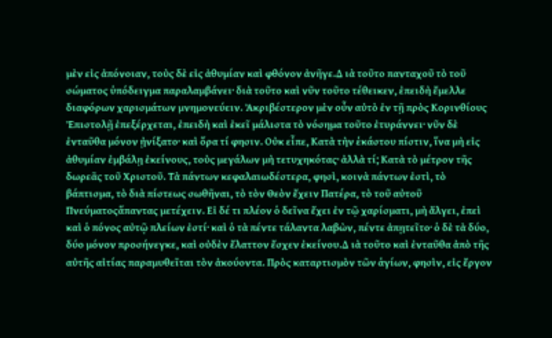µὲν εἰς ἀπόνοιαν, τοὺς δὲ εἰς ἀθυµίαν καὶ φθόνον ἀνῆγε.∆ ιὰ τοῦτο πανταχοῦ τὸ τοῦ σώµατος ὑπόδειγµα παραλαµβάνει· διὰ τοῦτο καὶ νῦν τοῦτο τέθεικεν, ἐπειδὴ ἔµελλε διαφόρων χαρισµάτων µνηµονεύειν. Ἀκριβέστερον µὲν οὖν αὐτὸ ἐν τῇ πρὸς Κορινθίους Ἐπιστολῇ ἐπεξέρχεται, ἐπειδὴ καὶ ἐκεῖ µάλιστα τὸ νόσηµα τοῦτο ἐτυράννει· νῦν δὲ ἐνταῦθα µόνον ᾐνίξατο· καὶ ὅρα τί φησιν. Οὐκ εἶπε, Κατὰ τὴν ἑκάστου πίστιν, ἵνα µὴ εἰς ἀθυµίαν ἐµβάλῃ ἐκείνους, τοὺς µεγάλων µὴ τετυχηκότας· ἀλλὰ τί; Κατὰ τὸ µέτρον τῆς δωρεᾶς τοῦ Χριστοῦ. Τὰ πάντων κεφαλαιωδέστερα, φησὶ, κοινὰ πάντων ἐστὶ, τὸ βάπτισµα, τὸ διὰ πίστεως σωθῆναι, τὸ τὸν Θεὸν ἔχειν Πατέρα, τὸ τοῦ αὐτοῦ Πνεύµατοςἅπαντας µετέχειν. Εἰ δέ τι πλέον ὁ δεῖνα ἔχει ἐν τῷ χαρίσµατι, µὴ ἄλγει, ἐπεὶ καὶ ὁ πόνος αὐτῷ πλείων ἐστί· καὶ ὁ τὰ πέντε τάλαντα λαβὼν, πέντε ἀπῃτεῖτο· ὁ δὲ τὰ δύο, δύο µόνον προσήνεγκε, καὶ οὐδὲν ἔλαττον ἔσχεν ἐκείνου.∆ ιὰ τοῦτο καὶ ἐνταῦθα ἀπὸ τῆς αὐτῆς αἰτίας παραµυθεῖται τὸν ἀκούοντα. Πρὸς καταρτισµὸν τῶν ἁγίων, φησὶν, εἰς ἔργον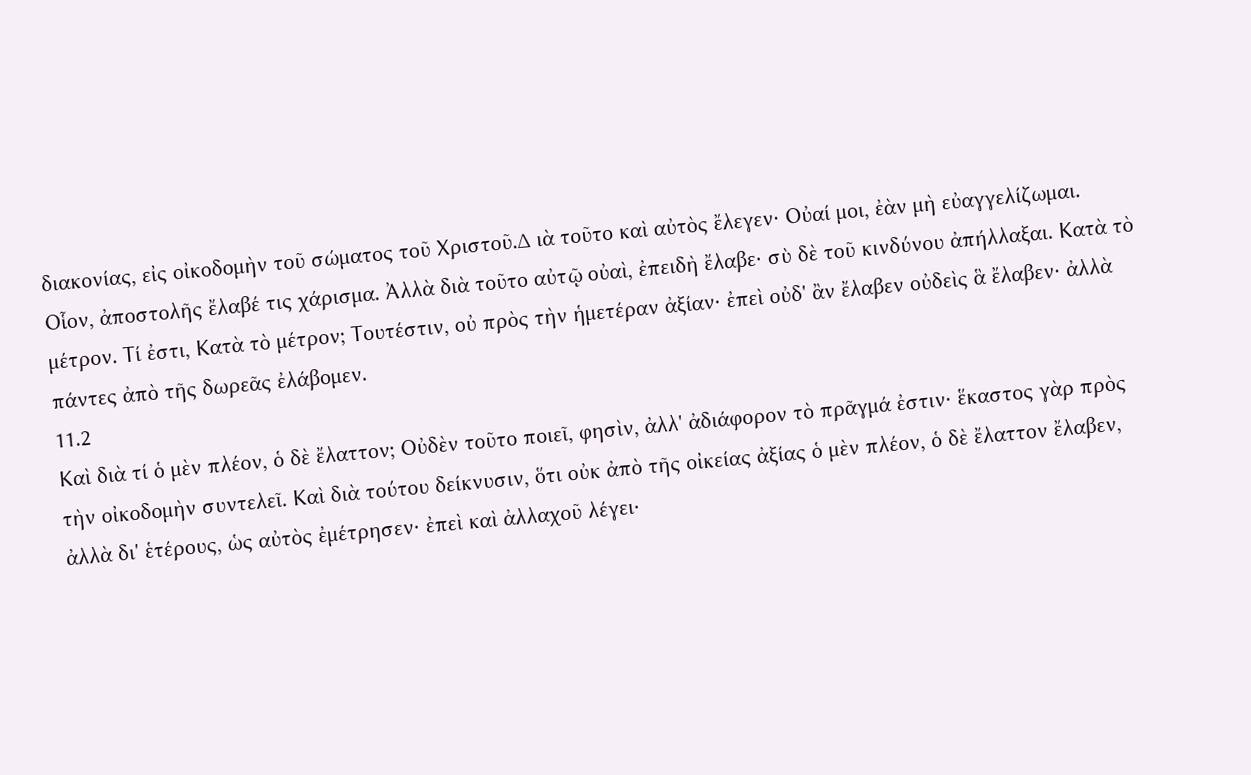διακονίας, εἰς οἰκοδοµὴν τοῦ σώµατος τοῦ Χριστοῦ.∆ ιὰ τοῦτο καὶ αὐτὸς ἔλεγεν· Οὐαί µοι, ἐὰν µὴ εὐαγγελίζωµαι. Οἷον, ἀποστολῆς ἔλαβέ τις χάρισµα. Ἀλλὰ διὰ τοῦτο αὐτῷ οὐαὶ, ἐπειδὴ ἔλαβε· σὺ δὲ τοῦ κινδύνου ἀπήλλαξαι. Κατὰ τὸ µέτρον. Τί ἐστι, Κατὰ τὸ µέτρον; Τουτέστιν, οὐ πρὸς τὴν ἡµετέραν ἀξίαν· ἐπεὶ οὐδ' ἂν ἔλαβεν οὐδεὶς ἃ ἔλαβεν· ἀλλὰ πάντες ἀπὸ τῆς δωρεᾶς ἐλάβοµεν.
11.2
Καὶ διὰ τί ὁ µὲν πλέον, ὁ δὲ ἔλαττον; Οὐδὲν τοῦτο ποιεῖ, φησὶν, ἀλλ' ἀδιάφορον τὸ πρᾶγµά ἐστιν· ἕκαστος γὰρ πρὸς τὴν οἰκοδοµὴν συντελεῖ. Καὶ διὰ τούτου δείκνυσιν, ὅτι οὐκ ἀπὸ τῆς οἰκείας ἀξίας ὁ µὲν πλέον, ὁ δὲ ἔλαττον ἔλαβεν, ἀλλὰ δι' ἑτέρους, ὡς αὐτὸς ἐµέτρησεν· ἐπεὶ καὶ ἀλλαχοῦ λέγει·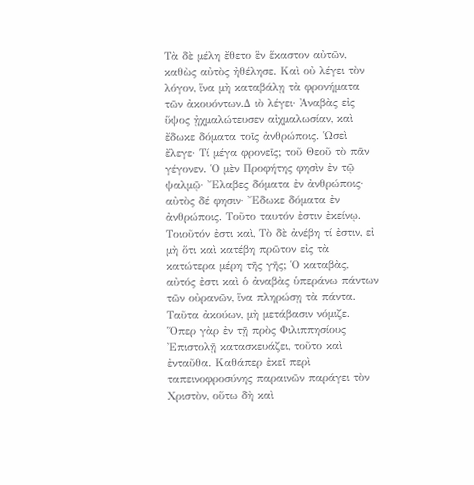Τὰ δὲ µέλη ἔθετο ἓν ἕκαστον αὐτῶν, καθὼς αὐτὸς ἠθέλησε. Καὶ οὐ λέγει τὸν λόγον, ἵνα µὴ καταβάλῃ τὰ φρονήµατα τῶν ἀκουόντων.∆ ιὸ λέγει· Ἀναβὰς εἰς ὕψος ᾐχµαλώτευσεν αἰχµαλωσίαν, καὶ ἔδωκε δόµατα τοῖς ἀνθρώποις. Ὡσεὶ ἔλεγε· Τί µέγα φρονεῖς; τοῦ Θεοῦ τὸ πᾶν γέγονεν. Ὁ µὲν Προφήτης φησὶν ἐν τῷ ψαλµῷ· Ἔλαβες δόµατα ἐν ἀνθρώποις· αὐτὸς δέ φησιν· Ἔδωκε δόµατα ἐν ἀνθρώποις. Τοῦτο ταυτόν ἐστιν ἐκείνῳ. Τοιοῦτόν ἐστι καὶ, Τὸ δὲ ἀνέβη τί ἐστιν, εἰ µὴ ὅτι καὶ κατέβη πρῶτον εἰς τὰ κατώτερα µέρη τῆς γῆς; Ὁ καταβὰς, αὐτός ἐστι καὶ ὁ ἀναβὰς ὑπεράνω πάντων τῶν οὐρανῶν, ἵνα πληρώσῃ τὰ πάντα. Ταῦτα ἀκούων, µὴ µετάβασιν νόµιζε. Ὅπερ γὰρ ἐν τῇ πρὸς Φιλιππησίους Ἐπιστολῇ κατασκευάζει, τοῦτο καὶ ἐνταῦθα. Καθάπερ ἐκεῖ περὶ ταπεινοφροσύνης παραινῶν παράγει τὸν Χριστὸν, οὕτω δὴ καὶ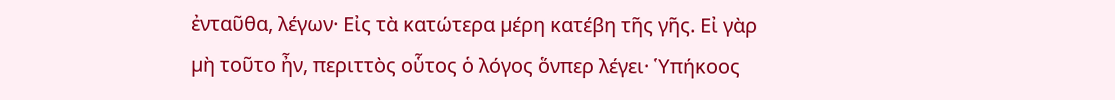ἐνταῦθα, λέγων· Εἰς τὰ κατώτερα µέρη κατέβη τῆς γῆς. Εἰ γὰρ µὴ τοῦτο ἦν, περιττὸς οὗτος ὁ λόγος ὅνπερ λέγει· Ὑπήκοος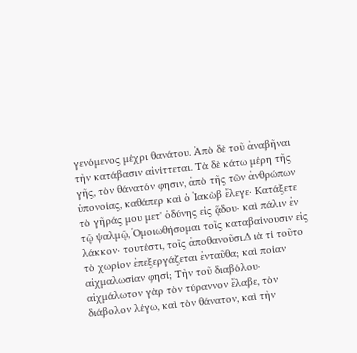γενόµενος µέχρι θανάτου. Ἀπὸ δὲ τοῦ ἀναβῆναι τὴν κατάβασιν αἰνίττεται. Τὰ δὲ κάτω µέρη τῆς γῆς, τὸν θάνατόν φησιν, ἀπὸ τῆς τῶν ἀνθρώπων ὑπονοίας, καθάπερ καὶ ὁ Ἰακὼβ ἔλεγε· Κατάξετε τὸ γῆράς µου µετ' ὀδύνης εἰς ᾅδου· καὶ πάλιν ἐν τῷ ψαλµῷ, Ὁµοιωθήσοµαι τοῖς καταβαίνουσιν εἰς λάκκον· τουτέστι, τοῖς ἀποθανοῦσι.∆ ιὰ τί τοῦτο τὸ χωρίον ἐπεξεργάζεται ἐνταῦθα; καὶ ποίαν αἰχµαλωσίαν φησί; Τὴν τοῦ διαβόλου· αἰχµάλωτον γὰρ τὸν τύραννον ἔλαβε, τὸν διάβολον λέγω, καὶ τὸν θάνατον, καὶ τὴν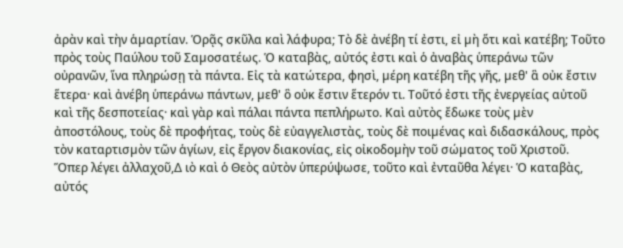ἀρὰν καὶ τὴν ἁµαρτίαν. Ὁρᾷς σκῦλα καὶ λάφυρα; Τὸ δὲ ἀνέβη τί ἐστι, εἰ µὴ ὅτι καὶ κατέβη; Τοῦτο πρὸς τοὺς Παύλου τοῦ Σαµοσατέως. Ὁ καταβὰς, αὐτός ἐστι καὶ ὁ ἀναβὰς ὑπεράνω τῶν οὐρανῶν, ἵνα πληρώσῃ τὰ πάντα. Εἰς τὰ κατώτερα, φησὶ, µέρη κατέβη τῆς γῆς, µεθ' ἃ οὐκ ἔστιν ἕτερα· καὶ ἀνέβη ὑπεράνω πάντων, µεθ' ὃ οὐκ ἔστιν ἕτερόν τι. Τοῦτό ἐστι τῆς ἐνεργείας αὐτοῦ καὶ τῆς δεσποτείας· καὶ γὰρ καὶ πάλαι πάντα πεπλήρωτο. Καὶ αὐτὸς ἔδωκε τοὺς µὲν ἀποστόλους, τοὺς δὲ προφήτας, τοὺς δὲ εὐαγγελιστὰς, τοὺς δὲ ποιµένας καὶ διδασκάλους, πρὸς τὸν καταρτισµὸν τῶν ἁγίων, εἰς ἔργον διακονίας, εἰς οἰκοδοµὴν τοῦ σώµατος τοῦ Χριστοῦ. Ὅπερ λέγει ἀλλαχοῦ,∆ ιὸ καὶ ὁ Θεὸς αὐτὸν ὑπερύψωσε, τοῦτο καὶ ἐνταῦθα λέγει· Ὁ καταβὰς, αὐτός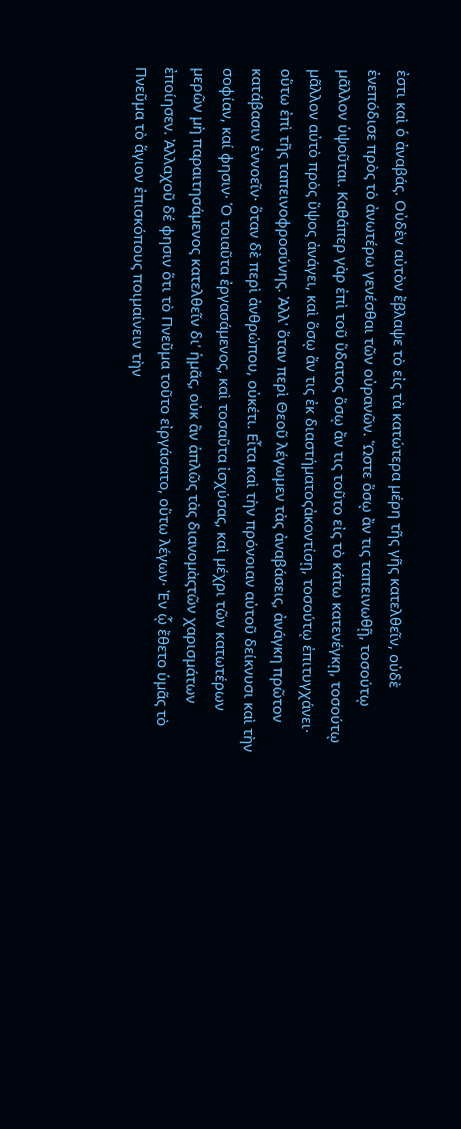ἐστι καὶ ὁ ἀναβάς. Οὐδὲν αὐτὸν ἔβλαψε τὸ εἰς τὰ κατώτερα µέρη τῆς γῆς κατελθεῖν, οὐδὲ ἐνεπόδισε πρὸς τὸ ἀνωτέρω γενέσθαι τῶν οὐρανῶν. Ὥστε ὅσῳ ἄν τις ταπεινωθῇ, τοσούτῳ µᾶλλον ὑψοῦται. Καθάπερ γὰρ ἐπὶ τοῦ ὕδατος ὅσῳ ἄν τις τοῦτο εἰς τὸ κάτω κατενέγκῃ, τοσούτῳ µᾶλλον αὐτὸ πρὸς ὕψος ἀνάγει, καὶ ὅσῳ ἄν τις ἐκ διαστήµατοςἀκοντίσῃ, τοσούτῳ ἐπιτυγχάνει· οὕτω ἐπὶ τῆς ταπεινοφροσύνης. Ἀλλ' ὅταν περὶ Θεοῦ λέγωµεν τὰς ἀναβάσεις, ἀνάγκη πρῶτον κατάβασιν ἐννοεῖν· ὅταν δὲ περὶ ἀνθρώπου, οὐκέτι. Εἶτα καὶ τὴν πρόνοιαν αὐτοῦ δείκνυσι καὶ τὴν σοφίαν, καί φησιν· Ὁ τοιαῦτα ἐργασάµενος, καὶ τοσαῦτα ἰσχύσας, καὶ µέχρι τῶν κατωτέρων µερῶν µὴ παραιτησάµενος κατελθεῖν δι' ἡµᾶς, οὐκ ἂν ἁπλῶς τὰς διανοµὰςτῶν χαρισµάτων ἐποίησεν. Ἀλλαχοῦ δέ φησιν ὅτι τὸ Πνεῦµα τοῦτο εἰργάσατο, οὕτω λέγων· Ἐν ᾧ ἔθετο ὑµᾶς τὸ Πνεῦµα τὸ ἅγιον ἐπισκόπους ποιµαίνειν τὴν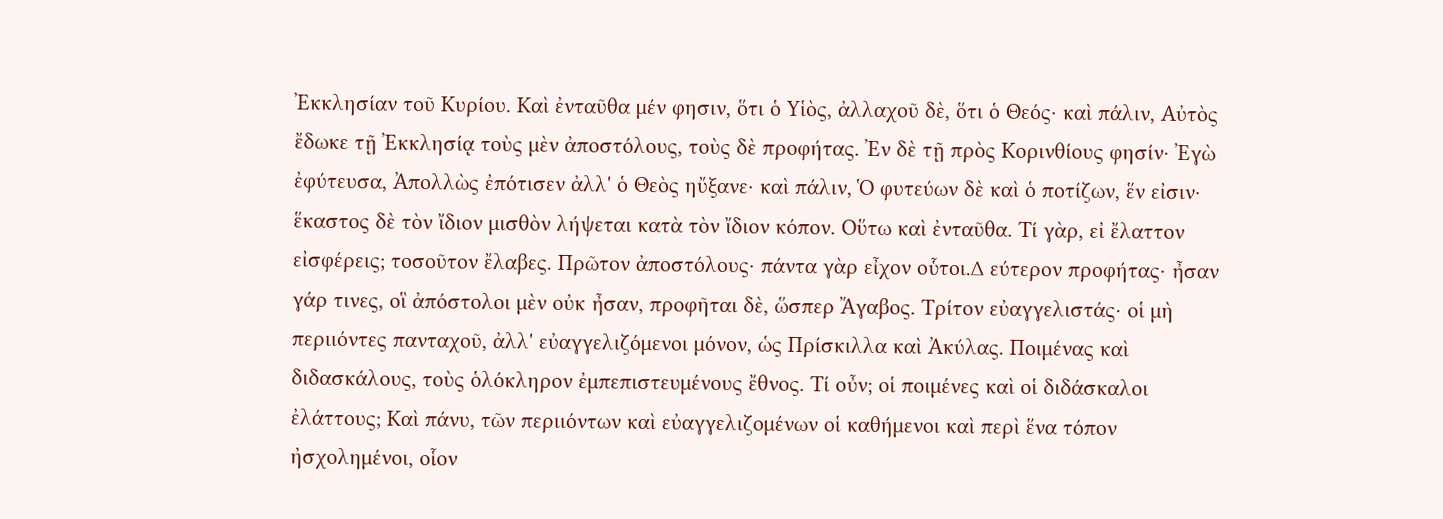Ἐκκλησίαν τοῦ Κυρίου. Καὶ ἐνταῦθα µέν φησιν, ὅτι ὁ Υἱὸς, ἀλλαχοῦ δὲ, ὅτι ὁ Θεός· καὶ πάλιν, Αὐτὸς ἔδωκε τῇ Ἐκκλησίᾳ τοὺς µὲν ἀποστόλους, τοὺς δὲ προφήτας. Ἐν δὲ τῇ πρὸς Κορινθίους φησίν· Ἐγὼ ἐφύτευσα, Ἀπολλὼς ἐπότισεν ἀλλ' ὁ Θεὸς ηὔξανε· καὶ πάλιν, Ὁ φυτεύων δὲ καὶ ὁ ποτίζων, ἕν εἰσιν· ἕκαστος δὲ τὸν ἴδιον µισθὸν λήψεται κατὰ τὸν ἴδιον κόπον. Οὕτω καὶ ἐνταῦθα. Τί γὰρ, εἰ ἔλαττον εἰσφέρεις; τοσοῦτον ἔλαβες. Πρῶτον ἀποστόλους· πάντα γὰρ εἶχον οὗτοι.∆ εύτερον προφήτας· ἦσαν γάρ τινες, οἳ ἀπόστολοι µὲν οὐκ ἦσαν, προφῆται δὲ, ὥσπερ Ἄγαβος. Τρίτον εὐαγγελιστάς· οἱ µὴ περιιόντες πανταχοῦ, ἀλλ' εὐαγγελιζόµενοι µόνον, ὡς Πρίσκιλλα καὶ Ἀκύλας. Ποιµένας καὶ διδασκάλους, τοὺς ὁλόκληρον ἐµπεπιστευµένους ἔθνος. Τί οὖν; οἱ ποιµένες καὶ οἱ διδάσκαλοι ἐλάττους; Καὶ πάνυ, τῶν περιιόντων καὶ εὐαγγελιζοµένων οἱ καθήµενοι καὶ περὶ ἕνα τόπον ἠσχοληµένοι, οἷον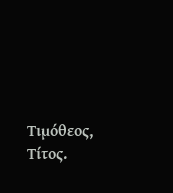Τιµόθεος, Τίτος.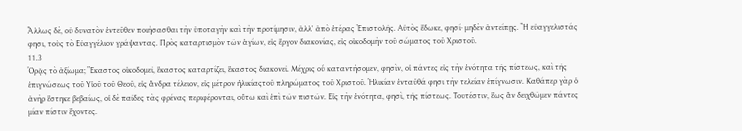Ἄλλως δὲ, οὐ δυνατὸν ἐντεῦθεν ποιήσασθαι τὴν ὑποταγὴν καὶ τὴν προτίµησιν, ἀλλ' ἀπὸ ἑτέρας Ἐπιστολῆς. Αὐτὸς ἔδωκε, φησί· µηδὲν ἀντείπῃς. Ἢ εὐαγγελιστάς φησι, τοὺς τὸ Εὐαγγέλιον γράψαντας. Πρὸς καταρτισµὸν τῶν ἁγίων, εἰς ἔργον διακονίας, εἰς οἰκοδοµὴν τοῦ σώµατος τοῦ Χριστοῦ.
11.3
Ὁρᾷς τὸ ἀξίωµα; Ἕκαστος οἰκοδοµεῖ, ἕκαστος καταρτίζει, ἕκαστος διακονεῖ. Μέχρις οὗ καταντήσοµεν, φησὶν, οἱ πάντες εἰς τὴν ἑνότητα τῆς πίστεως, καὶ τῆς ἐπιγνώσεως τοῦ Υἱοῦ τοῦ Θεοῦ, εἰς ἄνδρα τέλειον, εἰς µέτρον ἡλικίαςτοῦ πληρώµατος τοῦ Χριστοῦ. Ἡλικίαν ἐνταῦθά φησι τὴν τελείαν ἐπίγνωσιν. Καθάπερ γὰρ ὁ ἀνὴρ ἕστηκε βεβαίως, οἱ δὲ παῖδες τὰς φρένας περιφέρονται, οὕτω καὶ ἐπὶ τῶν πιστῶν. Εἰς τὴν ἑνότητα, φησὶ, τῆς πίστεως. Τουτέστιν, ἕως ἂν δειχθῶµεν πάντες µίαν πίστιν ἔχοντες.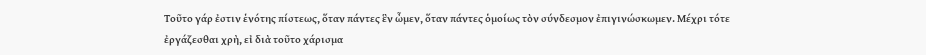Τοῦτο γάρ ἐστιν ἑνότης πίστεως, ὅταν πάντες ἓν ὦµεν, ὅταν πάντες ὁµοίως τὸν σύνδεσµον ἐπιγινώσκωµεν. Μέχρι τότε ἐργάζεσθαι χρὴ, εἰ διὰ τοῦτο χάρισµα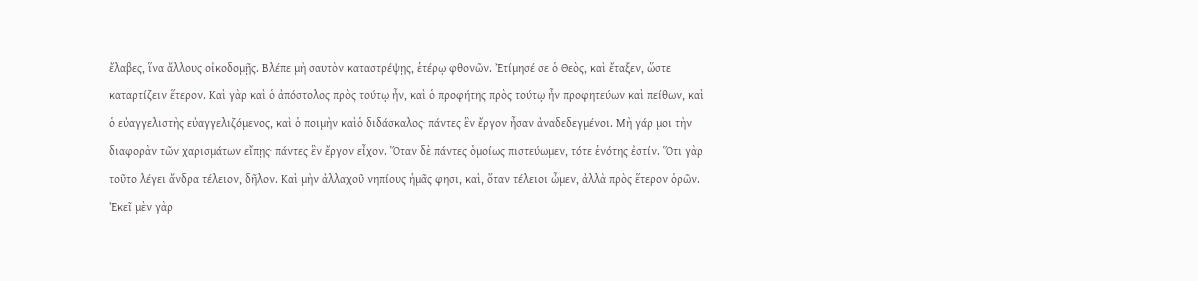ἔλαβες, ἵνα ἄλλους οἰκοδοµῇς. Βλέπε µὴ σαυτὸν καταστρέψῃς, ἑτέρῳ φθονῶν. Ἐτίµησέ σε ὁ Θεὸς, καὶ ἔταξεν, ὥστε καταρτίζειν ἕτερον. Καὶ γὰρ καὶ ὁ ἀπόστολος πρὸς τούτῳ ἦν, καὶ ὁ προφήτης πρὸς τούτῳ ἦν προφητεύων καὶ πείθων, καὶ ὁ εὐαγγελιστὴς εὐαγγελιζόµενος, καὶ ὁ ποιµὴν καὶὁ διδάσκαλος· πάντες ἓν ἔργον ἦσαν ἀναδεδεγµένοι. Μὴ γάρ µοι τὴν διαφορὰν τῶν χαρισµάτων εἴπῃς· πάντες ἓν ἔργον εἶχον. Ὅταν δὲ πάντες ὁµοίως πιστεύωµεν, τότε ἑνότης ἐστίν. Ὅτι γὰρ τοῦτο λέγει ἄνδρα τέλειον, δῆλον. Καὶ µὴν ἀλλαχοῦ νηπίους ἡµᾶς φησι, καὶ, ὅταν τέλειοι ὦµεν, ἀλλὰ πρὸς ἕτερον ὁρῶν. Ἐκεῖ µὲν γὰρ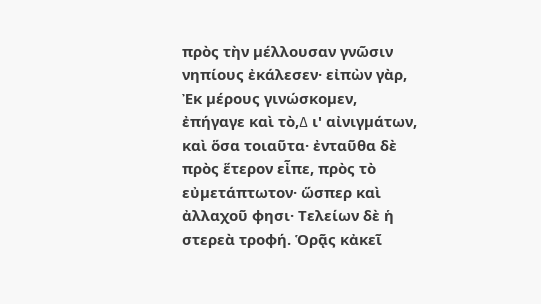πρὸς τὴν µέλλουσαν γνῶσιν νηπίους ἐκάλεσεν· εἰπὼν γὰρ, Ἐκ µέρους γινώσκοµεν, ἐπήγαγε καὶ τὸ,∆ ι' αἰνιγµάτων, καὶ ὅσα τοιαῦτα· ἐνταῦθα δὲ πρὸς ἕτερον εἶπε, πρὸς τὸ εὐµετάπτωτον· ὥσπερ καὶ ἀλλαχοῦ φησι· Τελείων δὲ ἡ στερεὰ τροφή. Ὁρᾷς κἀκεῖ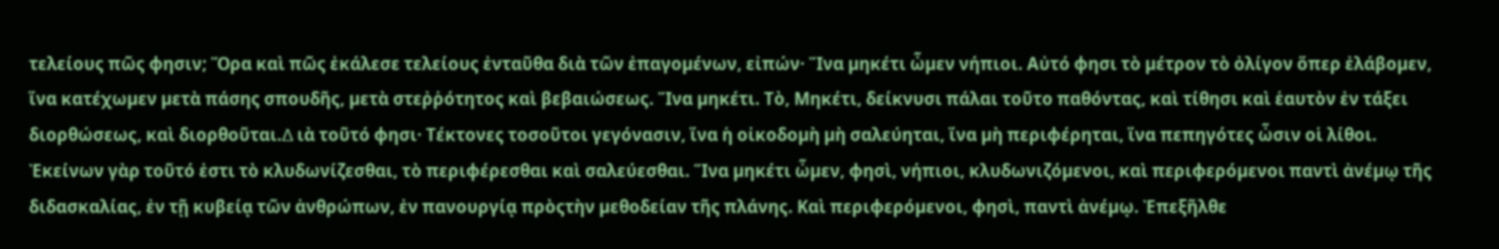τελείους πῶς φησιν; Ὅρα καὶ πῶς ἐκάλεσε τελείους ἐνταῦθα διὰ τῶν ἐπαγοµένων, εἰπών· Ἵνα µηκέτι ὦµεν νήπιοι. Αὐτό φησι τὸ µέτρον τὸ ὀλίγον ὅπερ ἐλάβοµεν, ἵνα κατέχωµεν µετὰ πάσης σπουδῆς, µετὰ στεῤῥότητος καὶ βεβαιώσεως. Ἵνα µηκέτι. Τὸ, Μηκέτι, δείκνυσι πάλαι τοῦτο παθόντας, καὶ τίθησι καὶ ἑαυτὸν ἐν τάξει διορθώσεως, καὶ διορθοῦται.∆ ιὰ τοῦτό φησι· Τέκτονες τοσοῦτοι γεγόνασιν, ἵνα ἡ οἰκοδοµὴ µὴ σαλεύηται, ἵνα µὴ περιφέρηται, ἵνα πεπηγότες ὦσιν οἱ λίθοι. Ἐκείνων γὰρ τοῦτό ἐστι τὸ κλυδωνίζεσθαι, τὸ περιφέρεσθαι καὶ σαλεύεσθαι. Ἵνα µηκέτι ὦµεν, φησὶ, νήπιοι, κλυδωνιζόµενοι, καὶ περιφερόµενοι παντὶ ἀνέµῳ τῆς διδασκαλίας, ἐν τῇ κυβείᾳ τῶν ἀνθρώπων, ἐν πανουργίᾳ πρὸςτὴν µεθοδείαν τῆς πλάνης. Καὶ περιφερόµενοι, φησὶ, παντὶ ἀνέµῳ. Ἐπεξῆλθε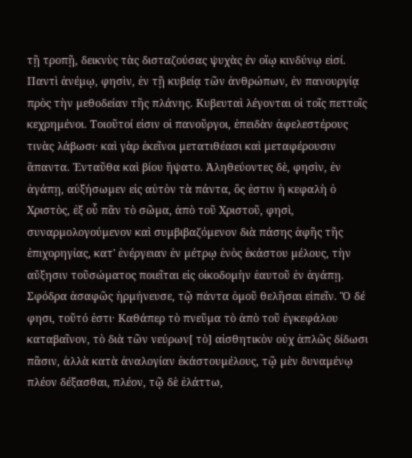τῇ τροπῇ, δεικνὺς τὰς δισταζούσας ψυχὰς ἐν οἵῳ κινδύνῳ εἰσί. Παντὶ ἀνέµῳ, φησὶν, ἐν τῇ κυβείᾳ τῶν ἀνθρώπων, ἐν πανουργίᾳ πρὸς τὴν µεθοδείαν τῆς πλάνης. Κυβευταὶ λέγονται οἱ τοῖς πεττοῖς κεχρηµένοι. Τοιοῦτοί εἰσιν οἱ πανοῦργοι, ἐπειδὰν ἀφελεστέρους τινὰς λάβωσι· καὶ γὰρ ἐκεῖνοι µετατιθέασι καὶ µεταφέρουσιν ἅπαντα. Ἐνταῦθα καὶ βίου ἥψατο. Ἀληθεύοντες δὲ, φησὶν, ἐν ἀγάπῃ, αὐξήσωµεν εἰς αὐτὸν τὰ πάντα, ὅς ἐστιν ἡ κεφαλὴ ὁ Χριστὸς, ἐξ οὗ πᾶν τὸ σῶµα, ἀπὸ τοῦ Χριστοῦ, φησὶ, συναρµολογούµενον καὶ συµβιβαζόµενον διὰ πάσης ἁφῆς τῆς ἐπιχορηγίας, κατ' ἐνέργειαν ἐν µέτρῳ ἑνὸς ἑκάστου µέλους, τὴν αὔξησιν τοῦσώµατος ποιεῖται εἰς οἰκοδοµὴν ἑαυτοῦ ἐν ἀγάπῃ. Σφόδρα ἀσαφῶς ἡρµήνευσε, τῷ πάντα ὁµοῦ θελῆσαι εἰπεῖν. Ὃ δέ φησι, τοῦτό ἐστι· Καθάπερ τὸ πνεῦµα τὸ ἀπὸ τοῦ ἐγκεφάλου καταβαῖνον, τὸ διὰ τῶν νεύρων[ τὸ] αἰσθητικὸν οὐχ ἁπλῶς δίδωσι πᾶσιν, ἀλλὰ κατὰ ἀναλογίαν ἑκάστουµέλους, τῷ µὲν δυναµένῳ πλέον δέξασθαι, πλέον, τῷ δὲ ἐλάττω,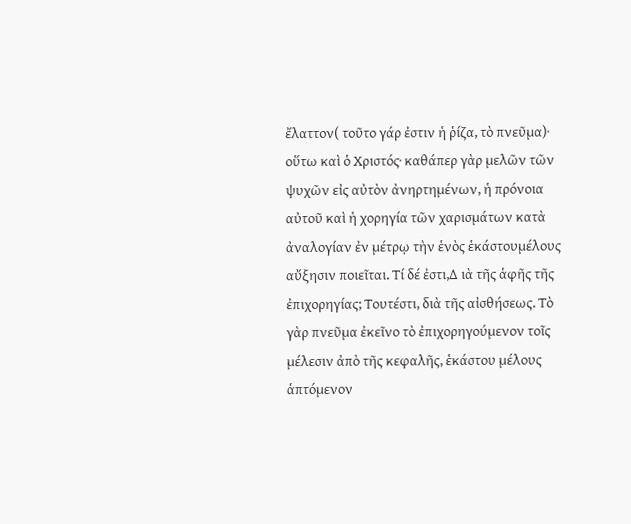ἔλαττον( τοῦτο γάρ ἐστιν ἡ ῥίζα, τὸ πνεῦµα)· οὕτω καὶ ὁ Χριστός· καθάπερ γὰρ µελῶν τῶν ψυχῶν εἰς αὐτὸν ἀνηρτηµένων, ἡ πρόνοια αὐτοῦ καὶ ἡ χορηγία τῶν χαρισµάτων κατὰ ἀναλογίαν ἐν µέτρῳ τὴν ἑνὸς ἑκάστουµέλους αὔξησιν ποιεῖται. Τί δέ ἐστι,∆ ιὰ τῆς ἁφῆς τῆς ἐπιχορηγίας; Τουτέστι, διὰ τῆς αἰσθήσεως. Τὸ γὰρ πνεῦµα ἐκεῖνο τὸ ἐπιχορηγούµενον τοῖς µέλεσιν ἀπὸ τῆς κεφαλῆς, ἑκάστου µέλους ἁπτόµενον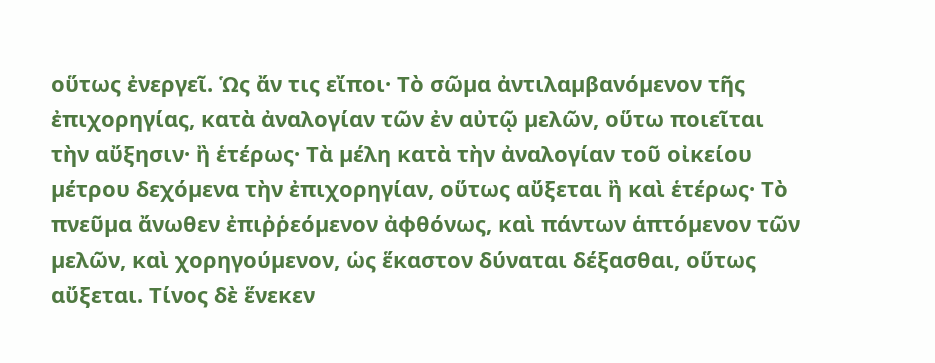οὕτως ἐνεργεῖ. Ὡς ἄν τις εἴποι· Τὸ σῶµα ἀντιλαµβανόµενον τῆς ἐπιχορηγίας, κατὰ ἀναλογίαν τῶν ἐν αὐτῷ µελῶν, οὕτω ποιεῖται τὴν αὔξησιν· ἢ ἑτέρως· Τὰ µέλη κατὰ τὴν ἀναλογίαν τοῦ οἰκείου µέτρου δεχόµενα τὴν ἐπιχορηγίαν, οὕτως αὔξεται ἢ καὶ ἑτέρως· Τὸ πνεῦµα ἄνωθεν ἐπιῤῥεόµενον ἀφθόνως, καὶ πάντων ἁπτόµενον τῶν µελῶν, καὶ χορηγούµενον, ὡς ἕκαστον δύναται δέξασθαι, οὕτως αὔξεται. Τίνος δὲ ἕνεκεν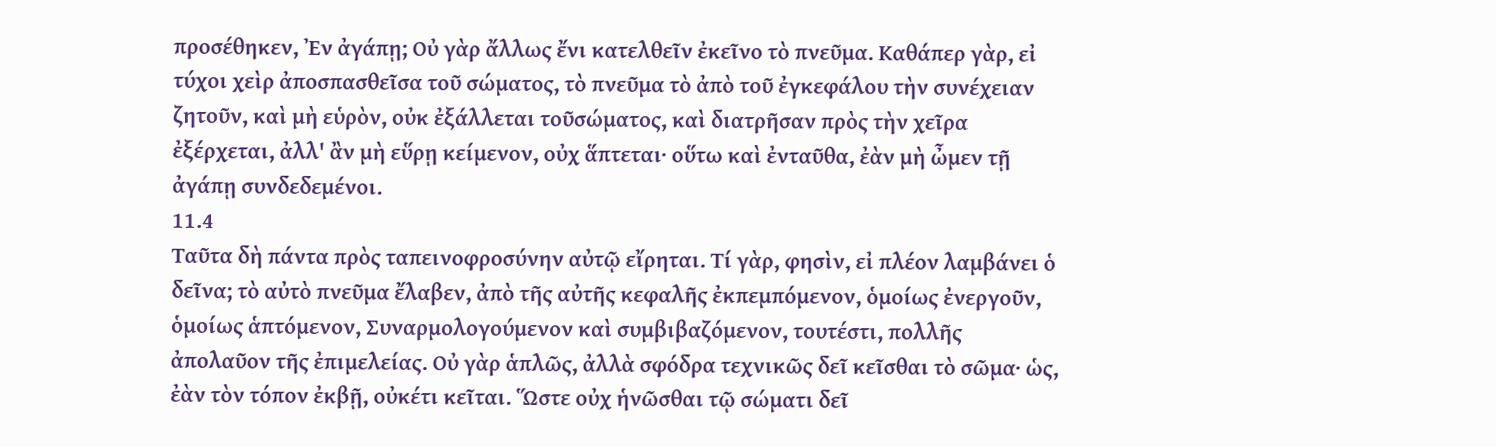προσέθηκεν, Ἐν ἀγάπῃ; Οὐ γὰρ ἄλλως ἔνι κατελθεῖν ἐκεῖνο τὸ πνεῦµα. Καθάπερ γὰρ, εἰ τύχοι χεὶρ ἀποσπασθεῖσα τοῦ σώµατος, τὸ πνεῦµα τὸ ἀπὸ τοῦ ἐγκεφάλου τὴν συνέχειαν ζητοῦν, καὶ µὴ εὑρὸν, οὐκ ἐξάλλεται τοῦσώµατος, καὶ διατρῆσαν πρὸς τὴν χεῖρα ἐξέρχεται, ἀλλ' ἂν µὴ εὕρῃ κείµενον, οὐχ ἅπτεται· οὕτω καὶ ἐνταῦθα, ἐὰν µὴ ὦµεν τῇ ἀγάπῃ συνδεδεµένοι.
11.4
Ταῦτα δὴ πάντα πρὸς ταπεινοφροσύνην αὐτῷ εἴρηται. Τί γὰρ, φησὶν, εἰ πλέον λαµβάνει ὁ δεῖνα; τὸ αὐτὸ πνεῦµα ἔλαβεν, ἀπὸ τῆς αὐτῆς κεφαλῆς ἐκπεµπόµενον, ὁµοίως ἐνεργοῦν, ὁµοίως ἁπτόµενον, Συναρµολογούµενον καὶ συµβιβαζόµενον, τουτέστι, πολλῆς ἀπολαῦον τῆς ἐπιµελείας. Οὐ γὰρ ἁπλῶς, ἀλλὰ σφόδρα τεχνικῶς δεῖ κεῖσθαι τὸ σῶµα· ὡς, ἐὰν τὸν τόπον ἐκβῇ, οὐκέτι κεῖται. Ὥστε οὐχ ἡνῶσθαι τῷ σώµατι δεῖ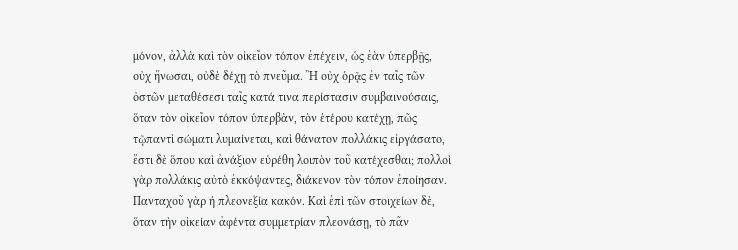µόνον, ἀλλὰ καὶ τὸν οἰκεῖον τόπον ἐπέχειν, ὡς ἐὰν ὑπερβῇς, οὐχ ἥνωσαι, οὐδὲ δέχῃ τὸ πνεῦµα. Ἢ οὐχ ὁρᾷς ἐν ταῖς τῶν ὀστῶν µεταθέσεσι ταῖς κατά τινα περίστασιν συµβαινούσαις, ὅταν τὸν οἰκεῖον τόπον ὑπερβὰν, τὸν ἑτέρου κατέχῃ, πῶς τῷπαντὶ σώµατι λυµαίνεται, καὶ θάνατον πολλάκις εἰργάσατο, ἔστι δὲ ὅπου καὶ ἀνάξιον εὑρέθη λοιπὸν τοῦ κατέχεσθαι; πολλοὶ γὰρ πολλάκις αὐτὸ ἐκκόψαντες, διάκενον τὸν τόπον ἐποίησαν. Πανταχοῦ γὰρ ἡ πλεονεξία κακόν. Καὶ ἐπὶ τῶν στοιχείων δὲ, ὅταν τὴν οἰκείαν ἀφέντα συµµετρίαν πλεονάσῃ, τὸ πᾶν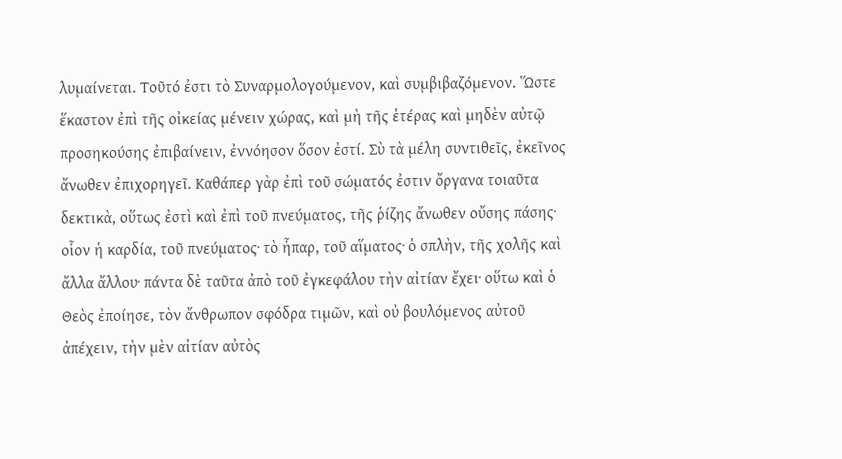λυµαίνεται. Τοῦτό ἐστι τὸ Συναρµολογούµενον, καὶ συµβιβαζόµενον. Ὥστε ἕκαστον ἐπὶ τῆς οἰκείας µένειν χώρας, καὶ µὴ τῆς ἑτέρας καὶ µηδὲν αὐτῷ προσηκούσης ἐπιβαίνειν, ἐννόησον ὅσον ἐστί. Σὺ τὰ µέλη συντιθεῖς, ἐκεῖνος ἄνωθεν ἐπιχορηγεῖ. Καθάπερ γὰρ ἐπὶ τοῦ σώµατός ἐστιν ὄργανα τοιαῦτα δεκτικὰ, οὕτως ἐστὶ καὶ ἐπὶ τοῦ πνεύµατος, τῆς ῥίζης ἄνωθεν οὔσης πάσης· οἷον ἡ καρδία, τοῦ πνεύµατος· τὸ ἧπαρ, τοῦ αἵµατος· ὁ σπλὴν, τῆς χολῆς καὶ ἄλλα ἄλλου· πάντα δὲ ταῦτα ἀπὸ τοῦ ἐγκεφάλου τὴν αἰτίαν ἔχει· οὕτω καὶ ὁ Θεὸς ἐποίησε, τὸν ἄνθρωπον σφόδρα τιµῶν, καὶ οὐ βουλόµενος αὐτοῦ ἀπέχειν, τὴν µὲν αἰτίαν αὐτὸς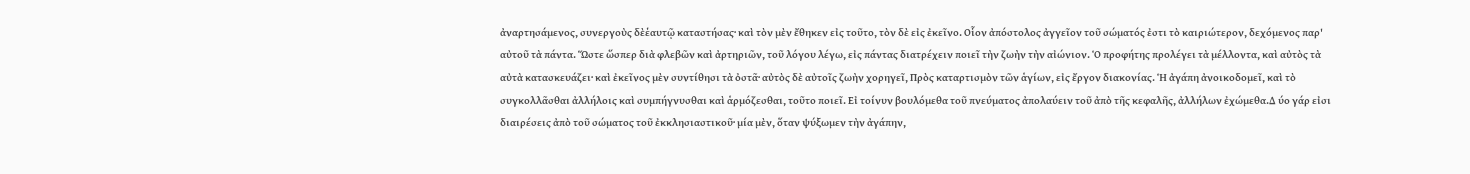ἀναρτησάµενος, συνεργοὺς δὲἑαυτῷ καταστήσας· καὶ τὸν µὲν ἔθηκεν εἰς τοῦτο, τὸν δὲ εἰς ἐκεῖνο. Οἷον ἀπόστολος ἀγγεῖον τοῦ σώµατός ἐστι τὸ καιριώτερον, δεχόµενος παρ' αὐτοῦ τὰ πάντα. Ὥστε ὥσπερ διὰ φλεβῶν καὶ ἀρτηριῶν, τοῦ λόγου λέγω, εἰς πάντας διατρέχειν ποιεῖ τὴν ζωὴν τὴν αἰώνιον. Ὁ προφήτης προλέγει τὰ µέλλοντα, καὶ αὐτὸς τὰ αὐτὰ κατασκευάζει· καὶ ἐκεῖνος µὲν συντίθησι τὰ ὀστᾶ· αὐτὸς δὲ αὐτοῖς ζωὴν χορηγεῖ, Πρὸς καταρτισµὸν τῶν ἁγίων, εἰς ἔργον διακονίας. Ἡ ἀγάπη ἀνοικοδοµεῖ, καὶ τὸ συγκολλᾶσθαι ἀλλήλοις καὶ συµπήγνυσθαι καὶ ἁρµόζεσθαι, τοῦτο ποιεῖ. Εἰ τοίνυν βουλόµεθα τοῦ πνεύµατος ἀπολαύειν τοῦ ἀπὸ τῆς κεφαλῆς, ἀλλήλων ἐχώµεθα.∆ ύο γάρ εἰσι διαιρέσεις ἀπὸ τοῦ σώµατος τοῦ ἐκκλησιαστικοῦ· µία µὲν, ὅταν ψύξωµεν τὴν ἀγάπην,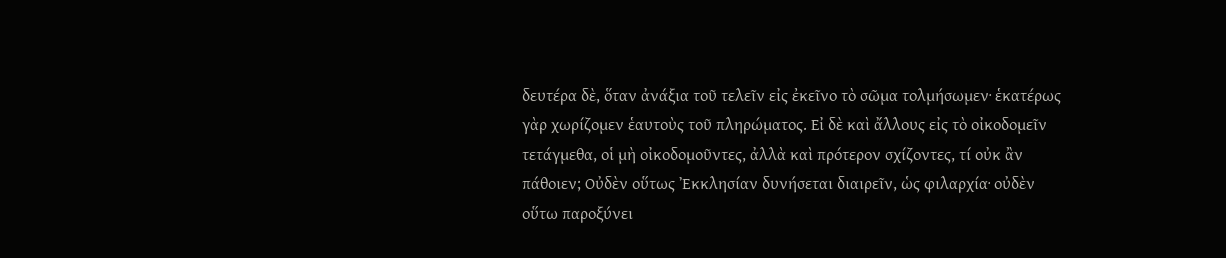δευτέρα δὲ, ὅταν ἀνάξια τοῦ τελεῖν εἰς ἐκεῖνο τὸ σῶµα τολµήσωµεν· ἑκατέρως γὰρ χωρίζοµεν ἑαυτοὺς τοῦ πληρώµατος. Εἰ δὲ καὶ ἄλλους εἰς τὸ οἰκοδοµεῖν τετάγµεθα, οἱ µὴ οἰκοδοµοῦντες, ἀλλὰ καὶ πρότερον σχίζοντες, τί οὐκ ἂν πάθοιεν; Οὐδὲν οὕτως Ἐκκλησίαν δυνήσεται διαιρεῖν, ὡς φιλαρχία· οὐδὲν οὕτω παροξύνει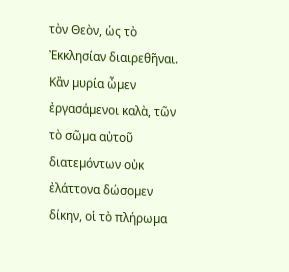τὸν Θεὸν, ὡς τὸ Ἐκκλησίαν διαιρεθῆναι. Κἂν µυρία ὦµεν ἐργασάµενοι καλὰ, τῶν τὸ σῶµα αὐτοῦ διατεµόντων οὐκ ἐλάττονα δώσοµεν δίκην, οἱ τὸ πλήρωµα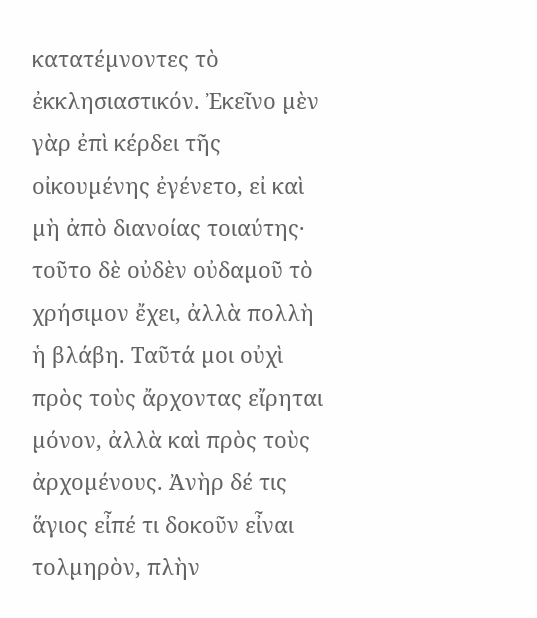κατατέµνοντες τὸ ἐκκλησιαστικόν. Ἐκεῖνο µὲν γὰρ ἐπὶ κέρδει τῆς οἰκουµένης ἐγένετο, εἰ καὶ µὴ ἀπὸ διανοίας τοιαύτης· τοῦτο δὲ οὐδὲν οὐδαµοῦ τὸ χρήσιµον ἔχει, ἀλλὰ πολλὴ ἡ βλάβη. Ταῦτά µοι οὐχὶ πρὸς τοὺς ἄρχοντας εἴρηται µόνον, ἀλλὰ καὶ πρὸς τοὺς ἀρχοµένους. Ἀνὴρ δέ τις ἅγιος εἶπέ τι δοκοῦν εἶναι τολµηρὸν, πλὴν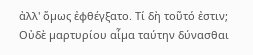ἀλλ' ὅµως ἐφθέγξατο. Τί δὴ τοῦτό ἐστιν; Οὐδὲ µαρτυρίου αἷµα ταύτην δύνασθαι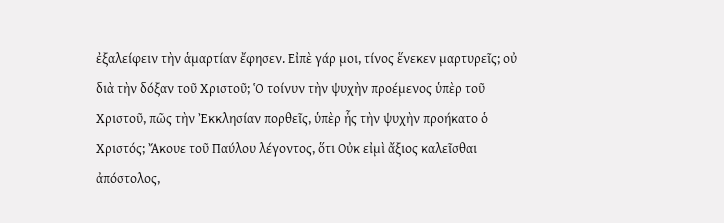ἐξαλείφειν τὴν ἁµαρτίαν ἔφησεν. Εἰπὲ γάρ µοι, τίνος ἕνεκεν µαρτυρεῖς; οὐ διὰ τὴν δόξαν τοῦ Χριστοῦ; Ὁ τοίνυν τὴν ψυχὴν προέµενος ὑπὲρ τοῦ Χριστοῦ, πῶς τὴν Ἐκκλησίαν πορθεῖς, ὑπὲρ ἧς τὴν ψυχὴν προήκατο ὁ Χριστός; Ἄκουε τοῦ Παύλου λέγοντος, ὅτι Οὐκ εἰµὶ ἄξιος καλεῖσθαι ἀπόστολος,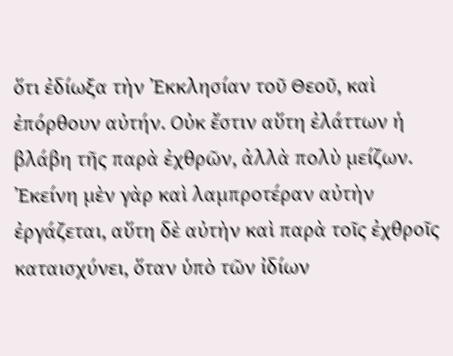ὅτι ἐδίωξα τὴν Ἐκκλησίαν τοῦ Θεοῦ, καὶ ἐπόρθουν αὐτήν. Οὐκ ἔστιν αὕτη ἐλάττων ἡ βλάβη τῆς παρὰ ἐχθρῶν, ἀλλὰ πολὺ µείζων. Ἐκείνη µὲν γὰρ καὶ λαµπροτέραν αὐτὴν ἐργάζεται, αὕτη δὲ αὐτὴν καὶ παρὰ τοῖς ἐχθροῖς καταισχύνει, ὅταν ὑπὸ τῶν ἰδίων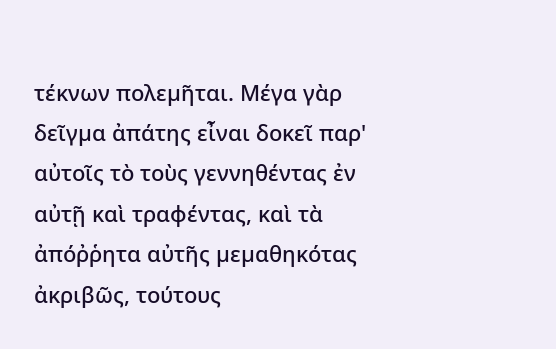τέκνων πολεµῆται. Μέγα γὰρ δεῖγµα ἀπάτης εἶναι δοκεῖ παρ' αὐτοῖς τὸ τοὺς γεννηθέντας ἐν αὐτῇ καὶ τραφέντας, καὶ τὰ ἀπόῤῥητα αὐτῆς µεµαθηκότας ἀκριβῶς, τούτους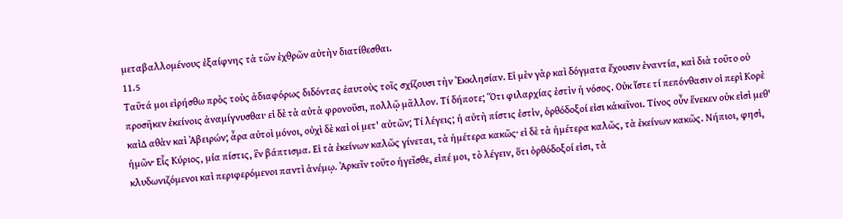µεταβαλλοµένους ἐξαίφνης τὰ τῶν ἐχθρῶν αὐτὴν διατίθεσθαι.
11.5
Ταῦτά µοι εἰρήσθω πρὸς τοὺς ἀδιαφόρως διδόντας ἑαυτοὺς τοῖς σχίζουσι τὴν Ἐκκλησίαν. Εἰ µὲν γὰρ καὶ δόγµατα ἔχουσιν ἐναντία, καὶ διὰ τοῦτο οὐ προσῆκεν ἐκείνοις ἀναµίγνυσθαι· εἰ δὲ τὰ αὐτὰ φρονοῦσι, πολλῷ µᾶλλον. Τί δήποτε; Ὅτι φιλαρχίας ἐστὶν ἡ νόσος. Οὐκ ἴστε τί πεπόνθασιν οἱ περὶ Κορὲ καὶ∆ αθὰν καὶ Ἀβειρών; ἆρα αὐτοὶ µόνοι, οὐχὶ δὲ καὶ οἱ µετ' αὐτῶν; Τί λέγεις; ἡ αὐτὴ πίστις ἐστὶν, ὀρθόδοξοί εἰσι κἀκεῖνοι. Τίνος οὖν ἕνεκεν οὐκ εἰσὶ µεθ' ἡµῶν· Εἷς Κύριος, µία πίστις, ἓν βάπτισµα. Εἰ τὰ ἐκείνων καλῶς γίνεται, τὰ ἡµέτερα κακῶς· εἰ δὲ τὰ ἡµέτερα καλῶς, τὰ ἐκείνων κακῶς. Νήπιοι, φησὶ, κλυδωνιζόµενοι καὶ περιφερόµενοι παντὶ ἀνέµῳ. Ἀρκεῖν τοῦτο ἡγεῖσθε, εἰπέ µοι, τὸ λέγειν, ὅτι ὀρθόδοξοί εἰσι, τὰ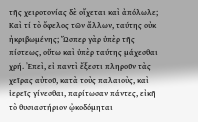τῆς χειροτονίας δὲ οἴχεται καὶ ἀπόλωλε; Καὶ τί τὸ ὄφελος τῶν ἄλλων, ταύτης οὐκ ἠκριβωµένης; Ὥσπερ γὰρ ὑπὲρ τῆς πίστεως, οὕτω καὶ ὑπὲρ ταύτης µάχεσθαι χρή. Ἐπεὶ, εἰ παντὶ ἔξεστι πληροῦν τὰς χεῖρας αὐτοῦ, κατὰ τοὺς παλαιοὺς, καὶ ἱερεῖς γίνεσθαι, παρίτωσαν πάντες, εἰκῆ τὸ θυσιαστήριον ᾠκοδόµηται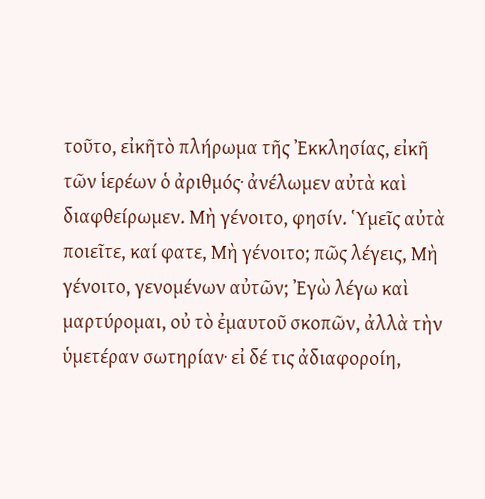τοῦτο, εἰκῆτὸ πλήρωµα τῆς Ἐκκλησίας, εἰκῆ τῶν ἱερέων ὁ ἀριθµός· ἀνέλωµεν αὐτὰ καὶ διαφθείρωµεν. Μὴ γένοιτο, φησίν. Ὑµεῖς αὐτὰ ποιεῖτε, καί φατε, Μὴ γένοιτο; πῶς λέγεις, Μὴ γένοιτο, γενοµένων αὐτῶν; Ἐγὼ λέγω καὶ µαρτύροµαι, οὐ τὸ ἐµαυτοῦ σκοπῶν, ἀλλὰ τὴν ὑµετέραν σωτηρίαν· εἰ δέ τις ἀδιαφοροίη,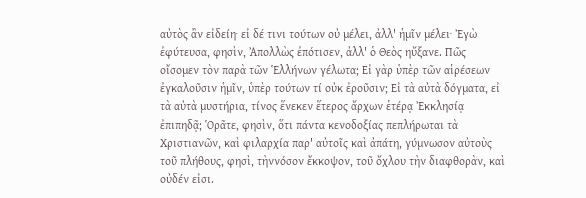αὐτὸς ἂν εἰδείη· εἰ δέ τινι τούτων οὐ µέλει, ἀλλ' ἡµῖν µέλει· Ἐγὼ ἐφύτευσα, φησὶν, Ἀπολλὼς ἐπότισεν, ἀλλ' ὁ Θεὸς ηὔξανε. Πῶς οἴσοµεν τὸν παρὰ τῶν Ἑλλήνων γέλωτα; Εἰ γὰρ ὑπὲρ τῶν αἱρέσεων ἐγκαλοῦσιν ἡµῖν, ὑπὲρ τούτων τί οὐκ ἐροῦσιν; Εἰ τὰ αὐτὰ δόγµατα, εἰ τὰ αὐτὰ µυστήρια, τίνος ἕνεκεν ἕτερος ἄρχων ἑτέρᾳ Ἐκκλησίᾳ ἐπιπηδᾷ; Ὁρᾶτε, φησὶν, ὅτι πάντα κενοδοξίας πεπλήρωται τὰ Χριστιανῶν, καὶ φιλαρχία παρ' αὐτοῖς καὶ ἀπάτη, γύµνωσον αὐτοὺς τοῦ πλήθους, φησὶ, τὴννόσον ἔκκοψον, τοῦ ὄχλου τὴν διαφθορὰν, καὶ οὐδέν εἰσι.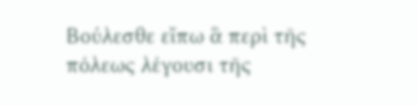Βούλεσθε εἴπω ἃ περὶ τῆς πόλεως λέγουσι τῆς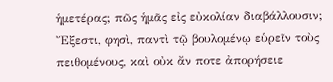ἡµετέρας; πῶς ἡµᾶς εἰς εὐκολίαν διαβάλλουσιν; Ἔξεστι, φησὶ, παντὶ τῷ βουλοµένῳ εὑρεῖν τοὺς πειθοµένους, καὶ οὐκ ἄν ποτε ἀπορήσειε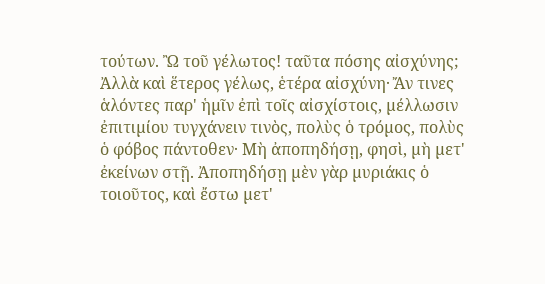τούτων. Ὢ τοῦ γέλωτος! ταῦτα πόσης αἰσχύνης; Ἀλλὰ καὶ ἕτερος γέλως, ἑτέρα αἰσχύνη· Ἄν τινες ἁλόντες παρ' ἡµῖν ἐπὶ τοῖς αἰσχίστοις, µέλλωσιν ἐπιτιµίου τυγχάνειν τινὸς, πολὺς ὁ τρόµος, πολὺς ὁ φόβος πάντοθεν· Μὴ ἀποπηδήσῃ, φησὶ, µὴ µετ' ἐκείνων στῇ. Ἀποπηδήσῃ µὲν γὰρ µυριάκις ὁ τοιοῦτος, καὶ ἔστω µετ'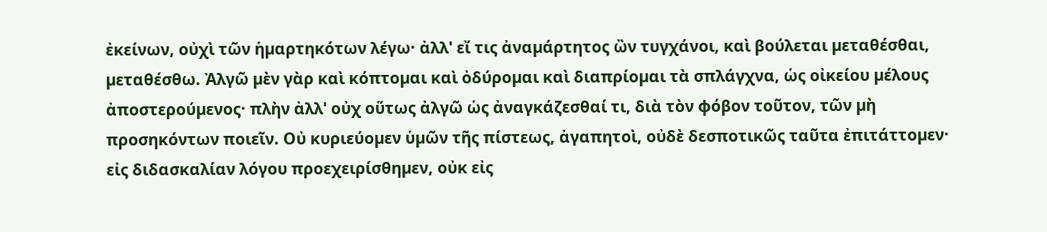ἐκείνων, οὐχὶ τῶν ἡµαρτηκότων λέγω· ἀλλ' εἴ τις ἀναµάρτητος ὢν τυγχάνοι, καὶ βούλεται µεταθέσθαι, µεταθέσθω. Ἀλγῶ µὲν γὰρ καὶ κόπτοµαι καὶ ὀδύροµαι καὶ διαπρίοµαι τὰ σπλάγχνα, ὡς οἰκείου µέλους ἀποστερούµενος· πλὴν ἀλλ' οὐχ οὕτως ἀλγῶ ὡς ἀναγκάζεσθαί τι, διὰ τὸν φόβον τοῦτον, τῶν µὴ προσηκόντων ποιεῖν. Οὐ κυριεύοµεν ὑµῶν τῆς πίστεως, ἀγαπητοὶ, οὐδὲ δεσποτικῶς ταῦτα ἐπιτάττοµεν· εἰς διδασκαλίαν λόγου προεχειρίσθηµεν, οὐκ εἰς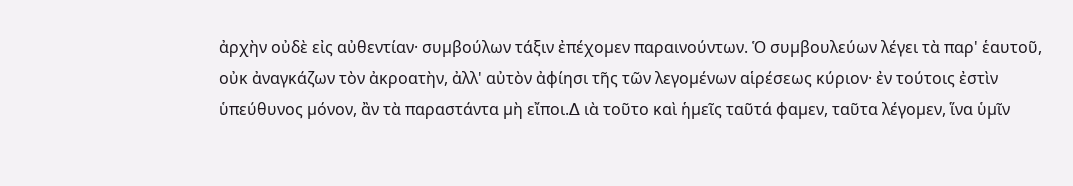ἀρχὴν οὐδὲ εἰς αὐθεντίαν· συµβούλων τάξιν ἐπέχοµεν παραινούντων. Ὁ συµβουλεύων λέγει τὰ παρ' ἑαυτοῦ, οὐκ ἀναγκάζων τὸν ἀκροατὴν, ἀλλ' αὐτὸν ἀφίησι τῆς τῶν λεγοµένων αἱρέσεως κύριον· ἐν τούτοις ἐστὶν ὑπεύθυνος µόνον, ἂν τὰ παραστάντα µὴ εἴποι.∆ ιὰ τοῦτο καὶ ἡµεῖς ταῦτά φαµεν, ταῦτα λέγοµεν, ἵνα ὑµῖν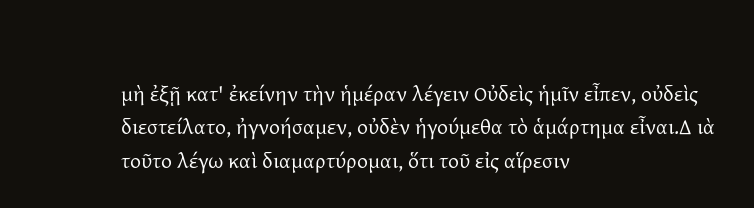µὴ ἐξῇ κατ' ἐκείνην τὴν ἡµέραν λέγειν Οὐδεὶς ἡµῖν εἶπεν, οὐδεὶς διεστείλατο, ἠγνοήσαµεν, οὐδὲν ἡγούµεθα τὸ ἁµάρτηµα εἶναι.∆ ιὰ τοῦτο λέγω καὶ διαµαρτύροµαι, ὅτι τοῦ εἰς αἵρεσιν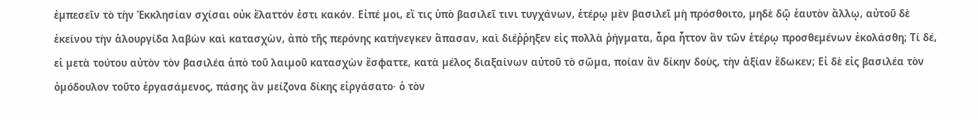ἐµπεσεῖν τὸ τὴν Ἐκκλησίαν σχίσαι οὐκ ἔλαττόν ἐστι κακόν. Εἰπέ µοι, εἴ τις ὑπὸ βασιλεῖ τινι τυγχάνων, ἑτέρῳ µὲν βασιλεῖ µὴ πρόσθοιτο, µηδὲ δῷ ἑαυτὸν ἄλλῳ, αὐτοῦ δὲ ἐκείνου τὴν ἁλουργίδα λαβὼν καὶ κατασχὼν, ἀπὸ τῆς περόνης κατήνεγκεν ἅπασαν, καὶ διέῤῥηξεν εἰς πολλὰ ῥήγµατα, ἆρα ἧττον ἂν τῶν ἑτέρῳ προσθεµένων ἐκολάσθη; Τί δέ, εἰ µετὰ τούτου αὐτὸν τὸν βασιλέα ἀπὸ τοῦ λαιµοῦ κατασχὼν ἔσφαττε, κατὰ µέλος διαξαίνων αὐτοῦ τὸ σῶµα, ποίαν ἂν δίκην δοὺς, τὴν ἀξίαν ἔδωκεν; Εἰ δὲ εἰς βασιλέα τὸν ὁµόδουλον τοῦτο ἐργασάµενος, πάσης ἂν µείζονα δίκης εἰργάσατο· ὁ τὸν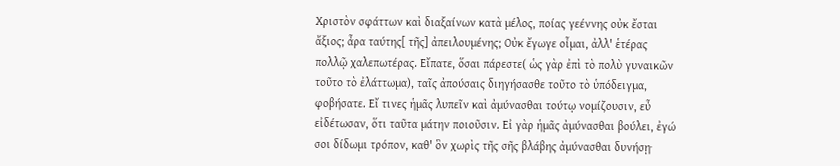Χριστὸν σφάττων καὶ διαξαίνων κατὰ µέλος, ποίας γεέννης οὐκ ἔσται ἄξιος; ἆρα ταύτης[ τῆς] ἀπειλουµένης; Οὐκ ἔγωγε οἶµαι, ἀλλ' ἑτέρας πολλῷ χαλεπωτέρας. Εἴπατε, ὅσαι πάρεστε( ὡς γὰρ ἐπὶ τὸ πολὺ γυναικῶν τοῦτο τὸ ἐλάττωµα), ταῖς ἀπούσαις διηγήσασθε τοῦτο τὸ ὑπόδειγµα, φοβήσατε. Εἴ τινες ἡµᾶς λυπεῖν καὶ ἀµύνασθαι τούτῳ νοµίζουσιν, εὖ εἰδέτωσαν, ὅτι ταῦτα µάτην ποιοῦσιν. Εἰ γὰρ ἡµᾶς ἀµύνασθαι βούλει, ἐγώ σοι δίδωµι τρόπον, καθ' ὃν χωρὶς τῆς σῆς βλάβης ἀµύνασθαι δυνήσῃ·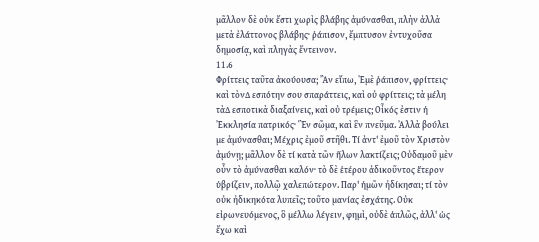µᾶλλον δὲ οὐκ ἔστι χωρὶς βλάβης ἀµύνασθαι, πλὴν ἀλλὰ µετὰ ἐλάττονος βλάβης· ῥάπισον, ἔµπτυσον ἐντυχοῦσα δηµοσίᾳ, καὶ πληγὰς ἔντεινον.
11.6
Φρίττεις ταῦτα ἀκούουσα; Ἂν εἴπω, Ἐµὲ ῥάπισον, φρίττεις· καὶ τὸν∆ εσπότην σου σπαράττεις, καὶ οὐ φρίττεις; τὰ µέλη τὰ∆ εσποτικὰ διαξαίνεις, καὶ οὐ τρέµεις; Οἶκός ἐστιν ἡ Ἐκκλησία πατρικός· Ἓν σῶµα, καὶ ἓν πνεῦµα. Ἀλλὰ βούλει µε ἀµύνασθαι; Μέχρις ἐµοῦ στῆθι. Τί ἀντ' ἐµοῦ τὸν Χριστὸν ἀµύνῃ; µᾶλλον δὲ τί κατὰ τῶν ἥλων λακτίζεις; Οὐδαµοῦ µὲν οὖν τὸ ἀµύνασθαι καλόν· τὸ δὲ ἑτέρου ἀδικοῦντος ἕτερον ὑβρίζειν, πολλῷ χαλεπώτερον. Παρ' ἡµῶν ἠδίκησαι; τί τὸν οὐκ ἠδικηκότα λυπεῖς; τοῦτο µανίας ἐσχάτης. Οὐκ εἰρωνευόµενος, ὃ µέλλω λέγειν, φηµὶ, οὐδὲ ἁπλῶς, ἀλλ' ὡς ἔχω καὶ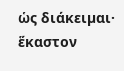ὡς διάκειµαι· ἕκαστον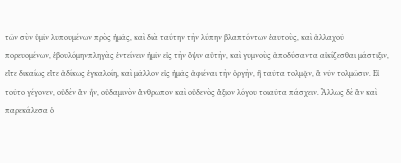τῶν σὺν ὑµῖν λυπουµένων πρὸς ἡµᾶς, καὶ διὰ ταύτην τὴν λύπην βλαπτόντων ἑαυτοὺς, καὶ ἀλλαχοῦ πορευοµένων, ἐβουλόµηνπληγὰς ἐντείνειν ἡµῖν εἰς τὴν ὄψιν αὐτὴν, καὶ γυµνοὺς ἀποδύσαντα αἰκίζεσθαι µάστιξιν, εἴτε δικαίως εἴτε ἀδίκως ἐγκαλοίη, καὶ µᾶλλον εἰς ἡµᾶς ἀφιέναι τὴν ὀργὴν, ἢ ταῦτα τολµᾷν, ἃ νῦν τολµῶσιν. Εἰ τοῦτο γέγονεν, οὐδὲν ἂν ἦν, οὐδαµινὸν ἄνθρωπον καὶ οὐδενὸς ἄξιον λόγου τοιαῦτα πάσχειν. Ἄλλως δὲ ἂν καὶ παρεκάλεσα ὁ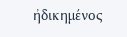ἠδικηµένος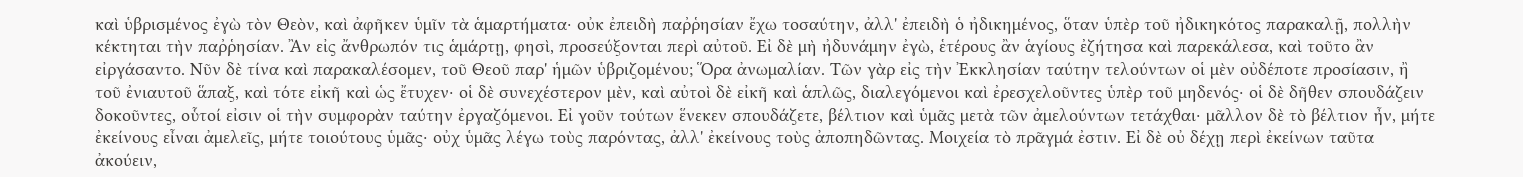καὶ ὑβρισµένος ἐγὼ τὸν Θεὸν, καὶ ἀφῆκεν ὑµῖν τὰ ἁµαρτήµατα· οὐκ ἐπειδὴ παῤῥησίαν ἔχω τοσαύτην, ἀλλ' ἐπειδὴ ὁ ἠδικηµένος, ὅταν ὑπὲρ τοῦ ἠδικηκότος παρακαλῇ, πολλὴν κέκτηται τὴν παῤῥησίαν. Ἂν εἰς ἄνθρωπόν τις ἁµάρτῃ, φησὶ, προσεύξονται περὶ αὐτοῦ. Εἰ δὲ µὴ ἠδυνάµην ἐγὼ, ἑτέρους ἂν ἁγίους ἐζήτησα καὶ παρεκάλεσα, καὶ τοῦτο ἂν εἰργάσαντο. Νῦν δὲ τίνα καὶ παρακαλέσοµεν, τοῦ Θεοῦ παρ' ἡµῶν ὑβριζοµένου; Ὅρα ἀνωµαλίαν. Τῶν γὰρ εἰς τὴν Ἐκκλησίαν ταύτην τελούντων οἱ µὲν οὐδέποτε προσίασιν, ἢ τοῦ ἐνιαυτοῦ ἅπαξ, καὶ τότε εἰκῆ καὶ ὡς ἔτυχεν· οἱ δὲ συνεχέστερον µὲν, καὶ αὐτοὶ δὲ εἰκῆ καὶ ἁπλῶς, διαλεγόµενοι καὶ ἐρεσχελοῦντες ὑπὲρ τοῦ µηδενός· οἱ δὲ δῆθεν σπουδάζειν δοκοῦντες, οὗτοί εἰσιν οἱ τὴν συµφορὰν ταύτην ἐργαζόµενοι. Εἰ γοῦν τούτων ἕνεκεν σπουδάζετε, βέλτιον καὶ ὑµᾶς µετὰ τῶν ἀµελούντων τετάχθαι· µᾶλλον δὲ τὸ βέλτιον ἦν, µήτε ἐκείνους εἶναι ἀµελεῖς, µήτε τοιούτους ὑµᾶς· οὐχ ὑµᾶς λέγω τοὺς παρόντας, ἀλλ' ἐκείνους τοὺς ἀποπηδῶντας. Μοιχεία τὸ πρᾶγµά ἐστιν. Εἰ δὲ οὐ δέχῃ περὶ ἐκείνων ταῦτα ἀκούειν,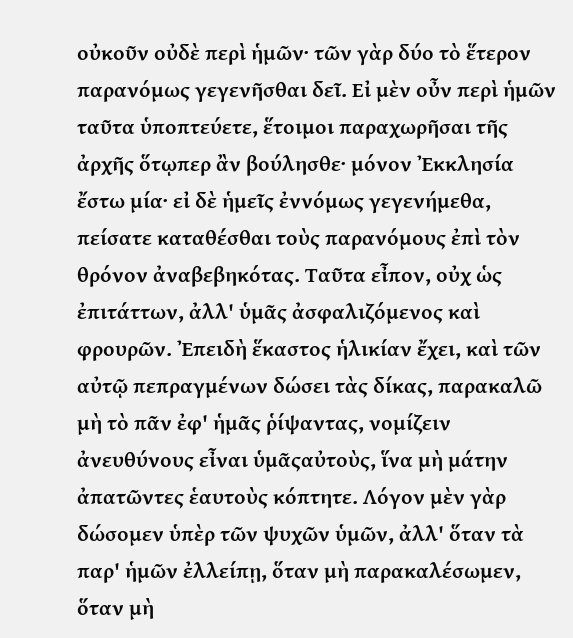οὐκοῦν οὐδὲ περὶ ἡµῶν· τῶν γὰρ δύο τὸ ἕτερον παρανόµως γεγενῆσθαι δεῖ. Εἰ µὲν οὖν περὶ ἡµῶν ταῦτα ὑποπτεύετε, ἕτοιµοι παραχωρῆσαι τῆς ἀρχῆς ὅτῳπερ ἂν βούλησθε· µόνον Ἐκκλησία ἔστω µία· εἰ δὲ ἡµεῖς ἐννόµως γεγενήµεθα, πείσατε καταθέσθαι τοὺς παρανόµους ἐπὶ τὸν θρόνον ἀναβεβηκότας. Ταῦτα εἶπον, οὐχ ὡς ἐπιτάττων, ἀλλ' ὑµᾶς ἀσφαλιζόµενος καὶ φρουρῶν. Ἐπειδὴ ἕκαστος ἡλικίαν ἔχει, καὶ τῶν αὐτῷ πεπραγµένων δώσει τὰς δίκας, παρακαλῶ µὴ τὸ πᾶν ἐφ' ἡµᾶς ῥίψαντας, νοµίζειν ἀνευθύνους εἶναι ὑµᾶςαὐτοὺς, ἵνα µὴ µάτην ἀπατῶντες ἑαυτοὺς κόπτητε. Λόγον µὲν γὰρ δώσοµεν ὑπὲρ τῶν ψυχῶν ὑµῶν, ἀλλ' ὅταν τὰ παρ' ἡµῶν ἐλλείπῃ, ὅταν µὴ παρακαλέσωµεν, ὅταν µὴ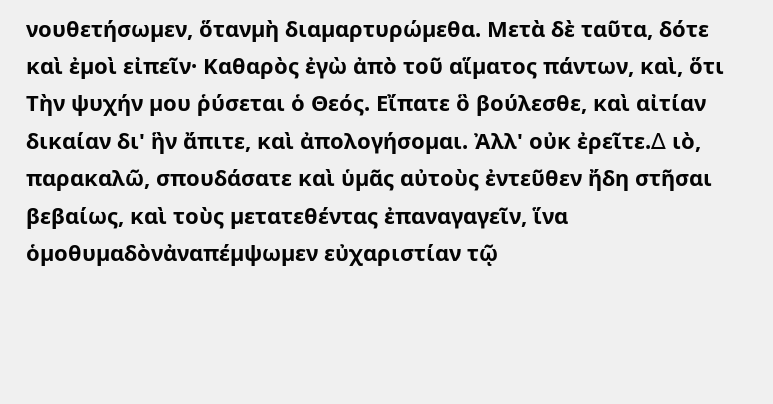νουθετήσωµεν, ὅτανµὴ διαµαρτυρώµεθα. Μετὰ δὲ ταῦτα, δότε καὶ ἐµοὶ εἰπεῖν· Καθαρὸς ἐγὼ ἀπὸ τοῦ αἵµατος πάντων, καὶ, ὅτι Τὴν ψυχήν µου ῥύσεται ὁ Θεός. Εἴπατε ὃ βούλεσθε, καὶ αἰτίαν δικαίαν δι' ἣν ἄπιτε, καὶ ἀπολογήσοµαι. Ἀλλ' οὐκ ἐρεῖτε.∆ ιὸ, παρακαλῶ, σπουδάσατε καὶ ὑµᾶς αὐτοὺς ἐντεῦθεν ἤδη στῆσαι βεβαίως, καὶ τοὺς µετατεθέντας ἐπαναγαγεῖν, ἵνα ὁµοθυµαδὸνἀναπέµψωµεν εὐχαριστίαν τῷ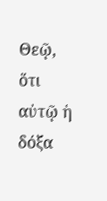Θεῷ, ὅτι αὐτῷ ἡ δόξα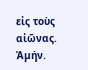εἰς τοὺς αἰῶνας. Ἀµήν.